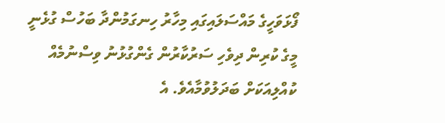ފޯޅަވަހީގެ މައްސަލައިގައި މިހާރު ހިނގަމުންދާ ބަހުސް ގުޅެނީ މީގެ ކުރިން ދިވެހި ސަރުކާރުން ގެންގުޅުނު ވިސްނުމެއް ކުއްލިއަކަށް ބަދަލުވުމާއެވެ. އެ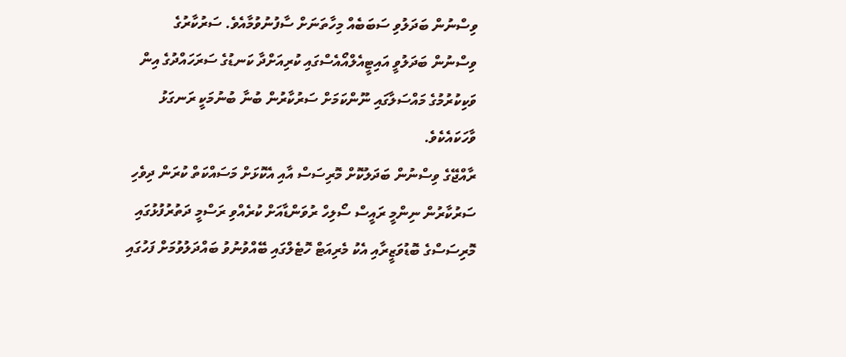ވިސްނުން ބަދަލުވި ސަބަބެއް މިހާތަނަށް ސާފުނުވުމާއެވެ. ސަރުކާރުގެ ވިސްނުން ބަދަލުވީ އައިޓީއެލްއޯއެސްގައި ކުރިއަށްދާ ކަނޑުގެ ސަރަހައްދުގެ އިން ވަކިކުރުމުގެ މައްސަލާގައި ނޫންކަމަށް ސަރުކާރުން ބުނާ ބުނުމަކީ ރަނގަޅު ވާހަކައެކެވެ.
ރާއްޖޭގެ ވިސްނުން ބަދަލުކޮށް މޮރިސަސް އާއި އެކޮޅަށް މަސައްކަތް ކުރަން ދިވެހި ސަރުކާރުން ނިންމީ ރައީސް ސޯލިހް ރުވަންޑާއަށް ކުރެއްވި ރަސްމީ ދަތުރުފުޅުގައި މޮރިސަސްގެ ބޮޑުވަޒީރާއި އެކު މެރިއަޓް ހޮޓެލްގައި ބޭއްވުނުވު ބައްދަލުވުމަށް ފަހުގައި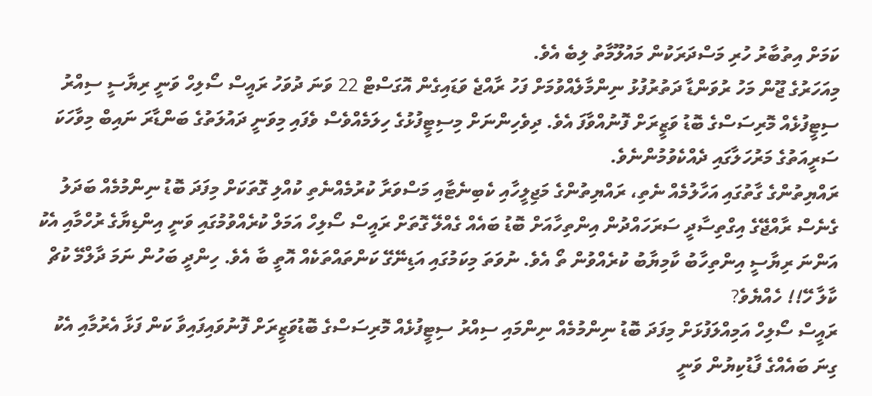ކަމަށް އިތުބާރު ހުރި މަސްދަރަކުން މައުލޫމާތު ލިބެ އެވެ.
މިއަހަރުގެ ޖޫން މަހު ރުވަންޑާ ދަތުރުފުޅު ނިންމާލެއްވުމަށް ފަހު ރާއްޖެ ވަޑައިގެން އޮގަސްޓް 22 ވަނަ ދުވަހު ރައީސް ސޯލިހް ވަނީ ރިޔާސީ ސިއްރު ސިޓީފުޅެއް މޮރިސަސްގެ ބޮޑު ވަޒީރަށް ފޮނުއްވާފަ އެވެ. ދިވެހިންނަށް މިސިޓީފުޅުގެ ހިލަމެއްވެސް ވެފައި މިވަނީ ދައުލަތުގެ ބަންޑާރަ ނައިބް މިވާހަކަ ސަރީއަތުގެ މަރުހަލާގައި ދެއްކެވުމުންނެވެ.
ރައްޔިތުންގެ ގާތުގައި އަހާލުމެއް ނެތި، ރައްޔިތުންގެ މަޖިލީހާއި ކެބިނެޓާއި މަސްވަރާ ކުރުމެއްނެތި ކުއްލި ގޮތަކަށް މިފަދަ ބޮޑު ނިންމުމެއް ބަދަލު ގެނެސް ރާއްޖޭގެ އިގްތިސާދީ ސަރަހައްދުން އިންތިހާއަށް ބޮޑު ބައެއް ގެއްލޭ ގޮތަށް ރައީސް ސޯލިހް އަމަލް ކުރެއްވުމުގައި ވަނީ އިންޑިޔާގެ ރުހްމާއި އެކު އަންނަ ރިޔާސީ އިންތިހާބު ކާމިޔާބު ކުރެއްވުން ތޯ އެވެ. ނުވަތަ މިކަމުގައި އަޑިނޭގޭ ކަންތައްތަކެއް އޮތީ ބާ އެވެ. ހިންދީ ބަހުން ނަމަ ދާލްމޭ ކުޗް ކާލާ ހޭ!! ހެއްޔެވެ?
ރައީސް ސޯލިހް އަމިއްލަފުޅަށް މިފަދަ ބޮޑު ނިންމުމެއް ނިންމައި ސިއްރު ސިޓީފުޅެއް މޮރިސަސްގެ ބޮޑުވަޒީރަށް ފޮނުވައިފައިވާ ކަން ފަޅާ އެރުމާއި އެކު ގިނަ ބައެއްގެ ފާޑުކިޔުން ވަނީ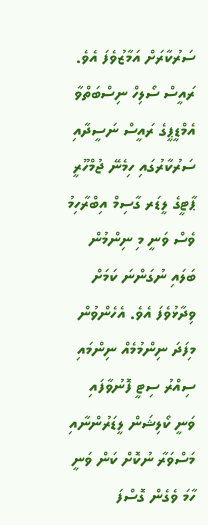ސަރުކާރަށް އަމާޒުވެފަ އެވެ.
ރައީސް ސޯލިހް ނިސްބަތްވާ އެމްޑީޕީގެ ރައީސް ނަސީދާއި ސަރުކާރުގައި ހިމެނޭ ޖުމްހޫރީ ޕާޓީގެ ލީޑަރ ގާސިމް އިބްރާހިމު ވެސް ވަނީ މި ނިންމުން ބަލައި ނުގަންނަ ކަމަށް ވިދާޅުވެފަ އެވެ. އެހެންވުން މިފަދަ ނިންމުމެއް ނިންމައި ސިއްރު ސިޓީ ފޮނުވާފައި ވަނީ ކޯލިޝަން ލީޑަރުންނާއި މަސްވަރާ ނުކޮށް ކަން ވަނީ ހާމަ ވެގެން ގޮސްފަ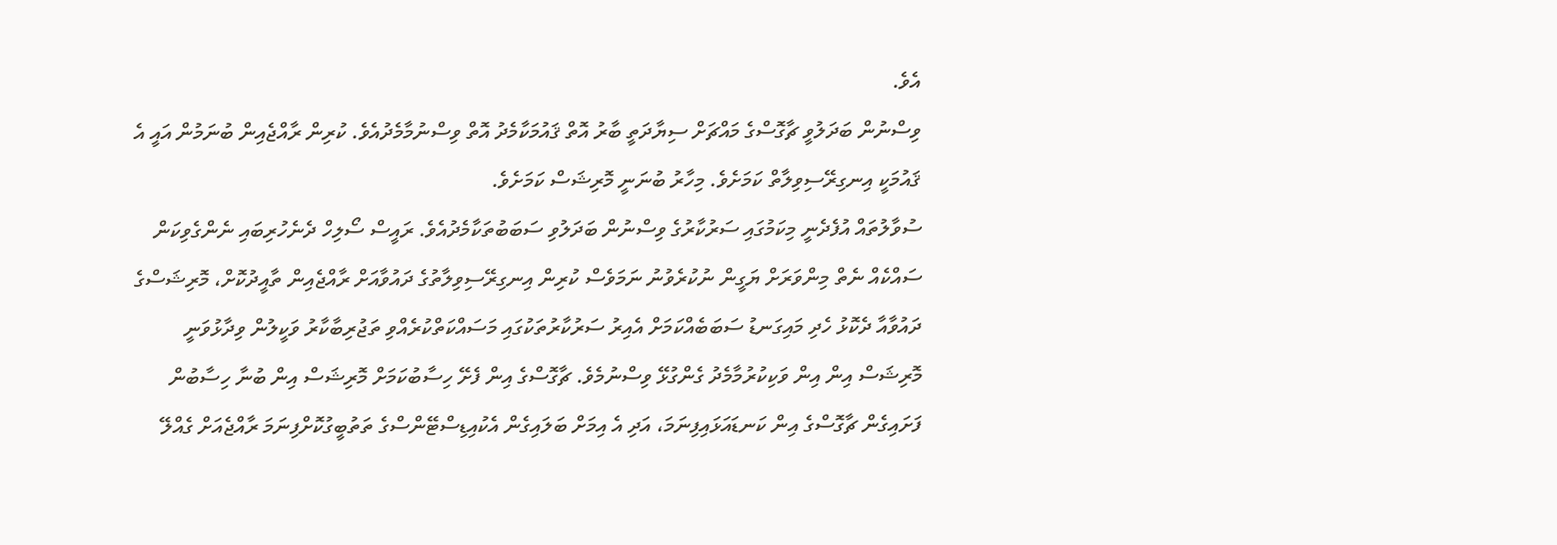އެވެ.
ވިސްނުން ބަދަލުވީ ޗާގޮސްގެ މައްޗަށް ސިޔާދަތީ ބާރު އޮތް ޤައުމަކާމެދު އޮތް ވިސްނުމާމެދުއެވެ. ކުރިން ރާއްޖެއިން ބުނަމުން އައީ އެ ޤައުމަކީ އިނގިރޭސިވިލާތް ކަމަށެވެ. މިހާރު ބުނަނީ މޮރިޝަސް ކަމަށެވެ.
ސުވާލުތައް އުފެދެނީ މިކަމުގައި ސަރުކާރުގެ ވިސްނުން ބަދަލުވި ސަބަބުތަކާމެދުއެވެ. ރައީސް ސޯލިހް ދެނެހުރިބައި ނެންގެވިކަން ސައްކެއް ނެތް މިންވަރަށް ޔަގީން ނުކުރެވުނު ނަމަވެސް ކުރިން އިނގިރޭސިވިލާތުގެ ދައުވާއަށް ރާއްޖެއިން ތާއީދުކޮށް، މޮރިޝަސްގެ ދައުވާއާ ދެކޮޅު ހެދި މައިގަނޑު ސަބަބެއްކަމަށް އެއިރު ސަރުކާރުތަކުގައި މަސައްކަތްކުރެއްވި ތަޖުރިބާކާރު ވަކީލުން ވިދާޅުވަނީ މޮރިޝަސް އިން އިން ވަކިކުރުމާމެދު ގެންގުޅޭ ވިސްނުމެވެ. ޗާގޮސްގެ އިން ފެށޭ ހިސާބުކަމަށް މޮރިޝަސް އިން ބުނާ ހިސާބުން ފަށައިގެން ޗާގޮސްގެ އިން ކަނޑައަޅައިފިނަމަ، އަދި އެ އިމަށް ބަލައިގެން އެކުއިޑިސްޓޭންސްގެ ތަތުބީގުކޮށްފިނަމަ ރާއްޖެއަށް ގެއްލޭ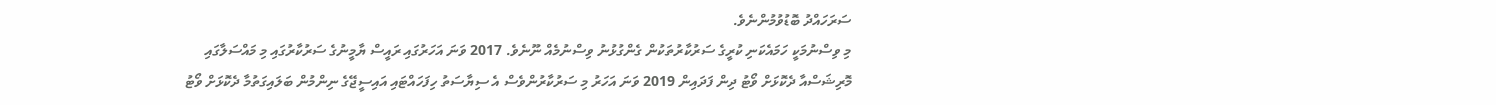ސަރަހައްދު ބޮޑުވުމުންނެވެ.
މި ވިސްނުމަކީ ހަމައެކަނި ކުރީގެ ސަރުކާރުތަކުން ގެންގުޅުނު ވިސްނުމެއް ނޫނެވެ. 2017 ވަނަ އަހަރުގައި ރައީސް ޔާމީނުގެ ސަރުކާރުގައި މި މައްސަލާގައި މޮރިޝަސްއާ ދެކޮޅަށް ވޯޓު ދިން ފަދައިން 2019 ވަނަ އަހަރު މި ސަރުކާރުންވެސް އެ ސިޔާސަތު ހިފަހައްޓައި އައިސީޖޭގެ ނިންމުން ބަލައިގަތުމާ ދެކޮޅަށް ވޯޓު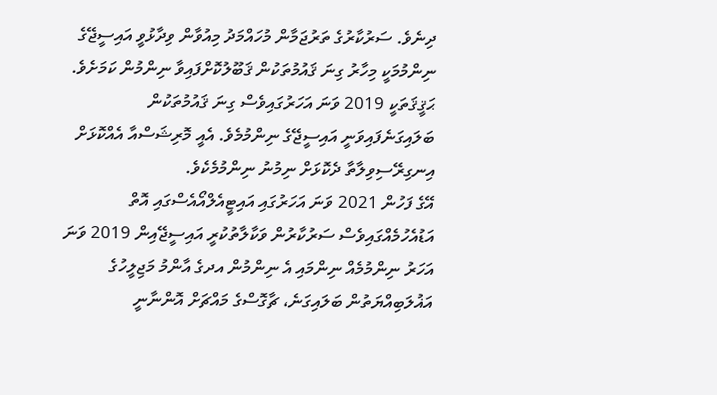ދިނެވެ. ސަރުކާރުގެ ތަރުޖަމާން މުހައްމަދު މިއުވާން ވިދާޅުވީ އައިސީޖޭގެ ނިންމުމަކީ މިހާރު ގިނަ ޤައުމުތަކުން ޤަބޫލުކޮށްފައިވާ ނިންމުން ކަމަށެވެ. ޙަޤީޤަތަކީ 2019 ވަނަ އަހަރުގައިވެސް ގިނަ ޤައުމުތަކުން ބަލައިގަނެފައިވަނީ އައިސީޖޭގެ ނިންމުމެވެ. އެއީ މޮރިޝަސްއާ އެއްކޮޅަށް އިނގިރޭސިވިލާތާ ދެކޮޅަށް ނިމުނު ނިންމުމެކެވެ.
އޭގެ ފަހުން 2021 ވަނަ އަހަރުގައި އައިޓީއެލްއޯއެސްގައި އޮތް އަޑުއެހުމެއްގައިވެސް ސަރުކާރުން ވަކާލާތުކުރީ އައިސީޖޭއިން 2019 ވަނަ އަހަރު ނިންމުމެއް ނިންމައި އެ ނިންމުން އދގެ އާންމު މަޖިލީހުގެ އަޣުލަބިއްޔަތުން ބަލައިގަނެ، ޗާގޮސްގެ މައްޗަށް އޮންނާނީ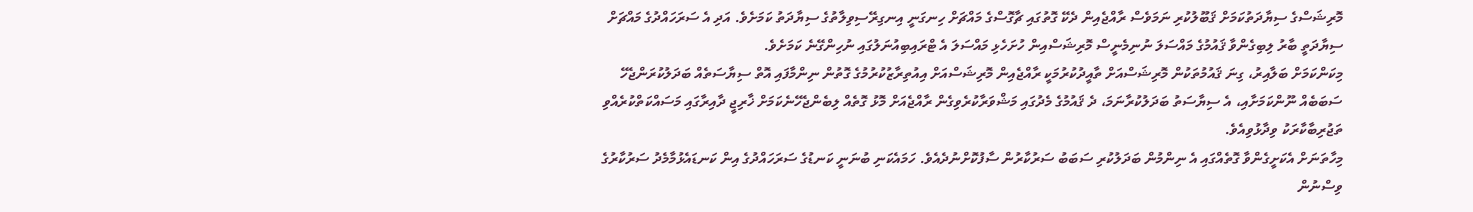މޮރިޝަސްގެ ސިޔާދަތުކަމަށް ޤަބޫލުކުރި ނަމަވެސް ރާއްޖެއިން ދެކޭ ގޮތުގައި ޗާގޮސްގެ މައްޗަށް ހިނގަނީ އިނގިރޭސިވިލާތުގެ ސިޔާދަތު ކަމަށެވެ. އަދި އެ ސަރަހައްދުގެ މައްޗަށް ސިޔާދަތީ ބާރު ލިބިގެންވާ ޤައުމުގެ މައްސަލަ ނުނިމެނީސް މޮރިޝަސްއިން ހުށަހެޅި މައްސަލަ އެ ޓްރައިބިއުނަލުގައި ނުހިންގޭނެ ކަމަށެވެ.
މިކަންކަމަށް ބަލާއިރު، ގިނަ ޤައުމުތަކުން މޮރިޝަސްއަށް ތާއީދުކުރުމަކީ ރާއްޖެއިން މޮރިޝަސްއަށް އިއުތިރާޒުކުރުމުގެ ގޮތުން ނިންމާފައި އޮތް ސިޔާސަތެއް ބަދަލުކުރަންޖެހޭ ސަބަބެއް ނޫންކަމަށާއި، އެ ސިޔާސަތު ބަދަލުކުރާނަމަ، ދެ ޤައުމުގެ މެދުގައި މަޝްވަރާކުރެވިގެން ރާއްޖެއަށް މޮޅު ގޮތެއް ލިބެންޖެހޭނެކަމަށް ޚާރިޖީ ދާއިރާގައި މަސައްކަތްކުރެއްވި ތަޖުރިބާކާރަކު ވިދާޅުވިއެވެ.
މިހާތަނަށް އެކަށީގެންވާ ގޮތެއްގައި އެ ނިންމުން ބަދަލުކުރި ސަބަބު ސަރުކާރުން ސާފުކޮށްނުދެއެވެ. ހަމައެކަނި ބުނަނީ ކަނޑުގެ ސަރަހައްދުގެ އިން ކަނޑައެޅުމާމެދު ސަރުކާރުގެ ވިސްނުން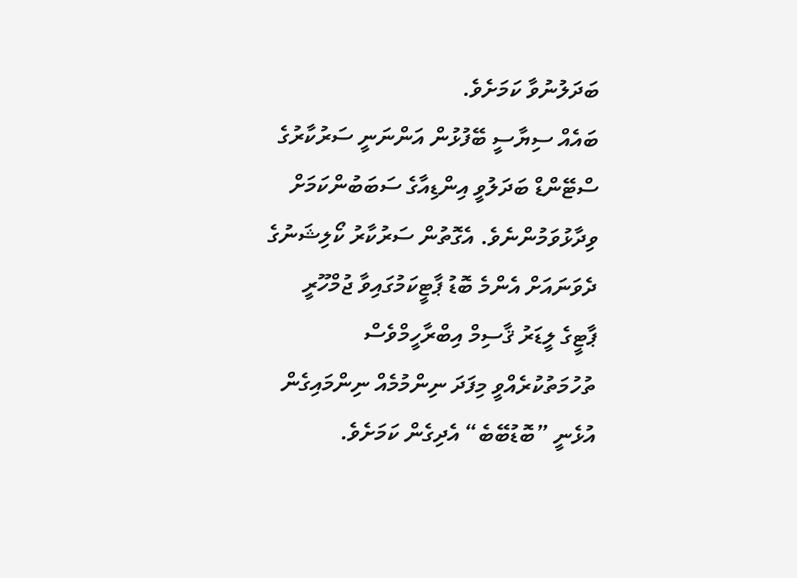ބަދަލުނުވާ ކަމަށެވެ.
ބައެއް ސިޔާސީ ބޭފުޅުން އަންނަނީ ސަރުކާރުގެ ސްޓޭންޑް ބަދަލުވީ އިންޑިއާގެ ސަބަބުންކަމަށް ވިދާޅުވަމުންނެވެ. އެގޮތުން ސަރުކާރު ކޯލިޝަނުގެ ދެވަނައަށް އެންމެ ބޮޑު ޕާޓީކަމުގައިވާ ޖުމްހޫރީ ޕާޓީގެ ލީޑަރު ޤާސިމް އިބްރާހީމްވެސް ތުހުމަތުކުރެއްވީ މިފަދަ ނިންމުމެއް ނިންމައިގެން އުޅެނީ ”ބޮޑުބޭބެ“ އެދިގެން ކަމަށެވެ.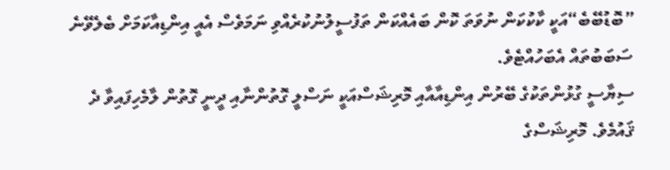”ބޮޑުބޭބެ“އަކީ ކާކުކަން ނުވަތަ ކޮން ބައެއްކަން ތަފުސީލުނުކުރެއްވި ނަމަވެސް އެއީ އިންޑިއާކަމަށް ބެލެވޭނެ ސަބަބުތައް އެބަހުއްޓެވެ.
ސިޔާސީ ގުޅުންތަކުގެ ބޭރުން އިންޑިއާއާއި މޮރިޝަސްއަކީ ނަސްލީ ގޮތުންނާއި ދީނީ ގޮތުން ލާމެހިފައިވާ ދެ ޤައުމެވެ. މޮރިޝަސްގެ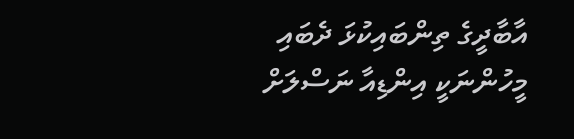އާބާދީގެ ތިންބައިކުޅަ ދެބައި މީހުންނަކީ އިންޑިއާ ނަސްލަށް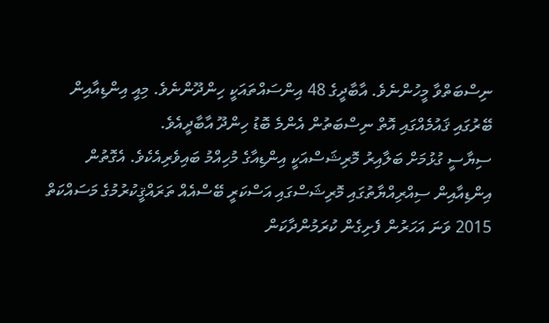ނިސްބަތްވާ މީހުންނެވެ. އާބާދީގެ 48 އިންސައްތައަކީ ހިންދޫންނެވެ. މިއީ އިންޑިއާއިން ބޭރުގައި ޤައުމެއްގައި އޮތް ނިސްބަތުން އެންމެ ބޮޑު ހިންދޫ އާބާދީއެވެ.
ސިޔާސީ ގުޅުމަށް ބަލާއިރު މޮރިޝަސްއަކީ އިންޑިއާގެ މުހިއްމު ބައިވެރިއެކެވެ. އެގޮތުން އިންޑިއާއިން ސިއްރިއްޔާތުގައި މޮރިޝަސްގައި އަސްކަރީ ބޭސްއެއް ތަރައްޤީކުރުމުގެ މަސައްކަތް 2015 ވަނަ އަހަރުން ފެށިގެން ކުރަމުންދާކަން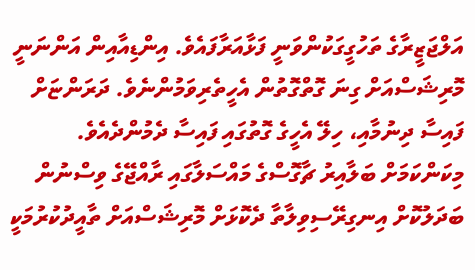އަލްޖަޒީރާގެ ތަހުގީގަކުންވަނީ ފަޅާއަރާފައެވެ. އިންޑިއާއިން އަންނަނީ މޮރިޝަސްއަށް ގިނަ ގޮތްގޮތުން އެހީތެރިވަމުންނެވެ. ދަރަންޏަށް ފައިސާ ދިނުމާއި، ހިލޭ އެހީގެ ގޮތުގައި ފައިސާ ދެމުންދެއެވެ.
މިކަންކަމަށް ބަލާއިރު ޗާގޮސްގެ މައްސަލާގައި ރާއްޖޭގެ ވިސްނުން ބަދަލުކޮށް އިނގިރޭސިވިލާތާ ދެކޮޅަށް މޮރިޝަސްއަށް ތާއީދުކުރުމަކީ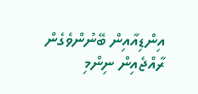އިންޑިއާއިން ބޭނުންވެގެން ރާއްޖެއިން ނިންމި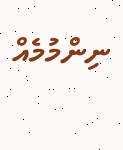ނިންމުމެއް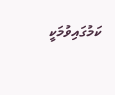ކަމުގައިވުމަކީ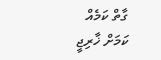ގާތް ކަމެއް ކަމަށް ޚާރިޖީ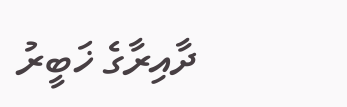ދާއިރާގެ ޚަބީރު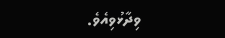ވިދާޅުވިއެވެ.